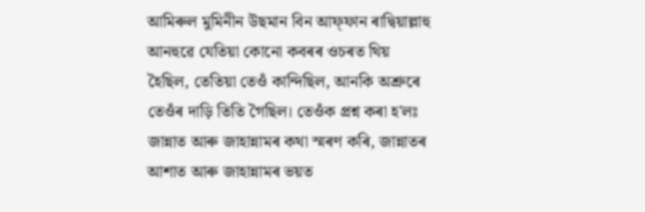আমিৰুল মুমিনীন উছমান বিন আফ্ফান ৰাদ্বিয়াল্লাহু আনহুৱে যেতিয়া কোনো কবৰৰ ওচৰত থিয় হৈছিল, তেতিয়া তেওঁ কান্দিছিল, আনকি অশ্ৰুৰে তেওঁৰ দাড়ি তিতি গৈছিল। তেওঁক প্ৰশ্ন কৰা হ'লঃ জান্নাত আৰু জাহান্নামৰ কথা স্মৰণ কৰি, জান্নাতৰ আশাত আৰু জাহান্নামৰ ভয়ত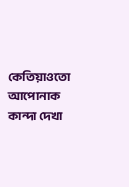কেতিয়াওতো আপোনাক কান্দা দেখা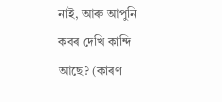নাই, আৰু আপুনি কবৰ দেখি কান্দি আছে? (কাৰণ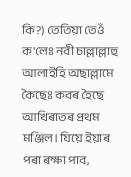কি?) তেতিয়া তেওঁ ক'লেঃ নবী চাল্লাল্লাহু আলাইহি অছাল্লামে কৈছেঃ কবৰ হৈছে আখিৰাতৰ প্ৰথম মঞ্জিল। যিয়ে ইয়াৰ পৰা ৰক্ষা পাব,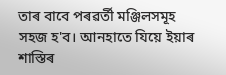তাৰ বাবে পৰৱৰ্তী মঞ্জিলসমূহ সহজ হ'ব। আনহাতে যিয়ে ইয়াৰ শাস্তিৰ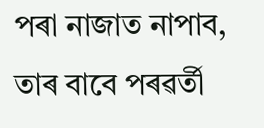পৰা নাজাত নাপাব, তাৰ বাবে পৰৱৰ্তী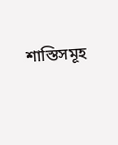শাস্তিসমূহ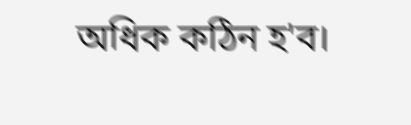অধিক কঠিন হ'ব।